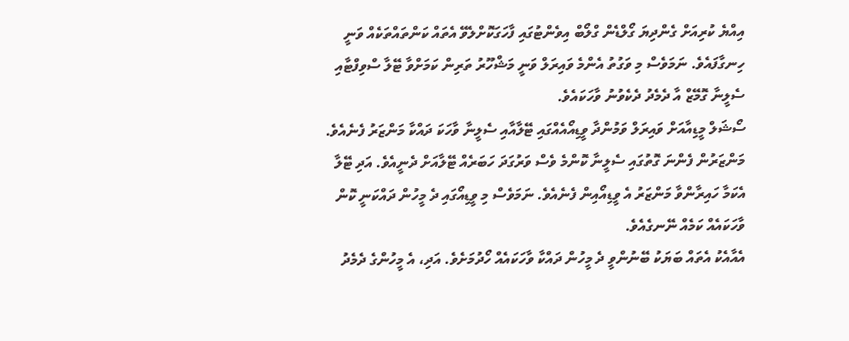އިއްޔެ ކުރިއަށް ގެންދިޔަ ގޯލްޑެން ގްލޯބް އިވެންޓުގައި ފާހަގަކޮށްލެވޭ އެތައް ކަންތައްތަކެއް ވަނީ ހިނގާފައެވެ. ނަމަވެސް މި ވަގުތު އެންމެ ވައިރަލް ވަނީ މަޝްހޫރު ތަރިން ކަމަށްވާ ޓޭލާ ސްވިފްޓާއި ސެލީނާ ގޮމޭޒް އާ ދެމެދު ދެކެވުނު ވާހަކައެވެ.
ސޯޝަލް މީޑިއާއަށް ވައިރަލް ވަމުންދާ ވީޑިއޯއެއްގައި ޓޭލާއާއި ސެލީނާ ވާހަކަ ދައްކާ މަންޒަރު ފެނެއެވެ. މަންޒަރުން ފެންނަ ގޮތުގައި ސެލީނާ ކޮންމެ ވެސް ވަރުގަދަ ހަބަރެއް ޓޭލާއަށް ދެނީއެވެ. އަދި ޓޭލާ އެކަމާ ހައިރާންވާ މަންޒަރު އެ ވީޑިއޯއިން ފެނެއެވެ. ނަމަވެސް މި ވީޑިއޯގައި ދެ މީހުން ދައްކަނީ ކޮން ވާހަކައެއް ކަމެއް ނޭނގެއެވެ.
އެއާއެކު އެތައް ބަޔަކު ބޭނުންވީ ދެ މީހުން ދައްކާ ވާހަކައެއް ހޯދުމަށެވެ. އަދި، އެ މީހުންގެ ދެމެދު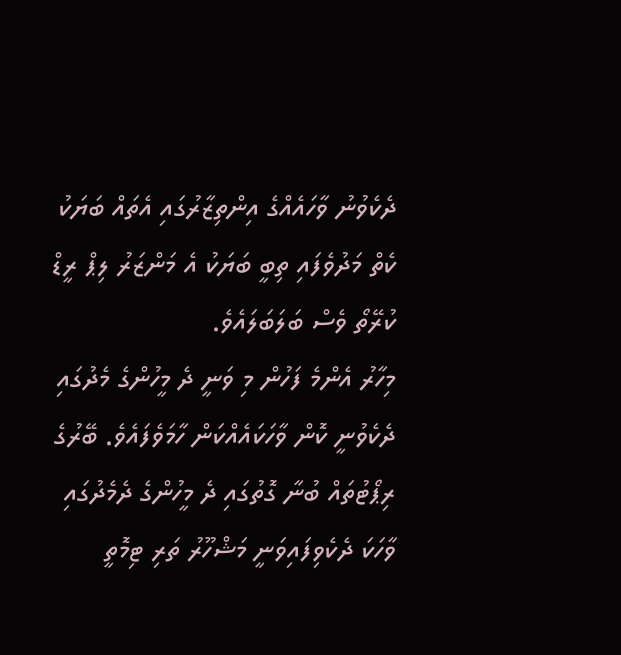ދެކެވުނު ވާހައެއްގެ އިންތިޒާރުގައި އެތައް ބަޔަކު ކެތް މަދުވެފައި ތިބީ ބަޔަކު އެ މަންޒަރު ލިޕް ރީޑް ކުރޭތޯ ވެސް ބަލަބަލައެވެ.
މިހާރު އެންމެ ފަހުން މި ވަނީ ދެ މީހުންގެ މެދުގައި ދެކެވުނީ ކޮން ވާހަކައެއްކަން ހާމަވެފައެވެ. ބޭރުގެ ރިޕޯޓުތައް ބުނާ ގޮތުގައި ދެ މީހުންގެ ދެމެދުގައި ވާހަކަ ދެކެވިފައިވަނީ މަޝްހޫރު ތަރި ޓިމޮތީ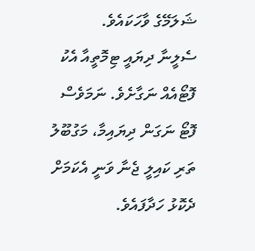ޝަލަމޭގެ ވާހަކައެވެ.
ސެލީނާ ދިޔައީ ޓިމޮތީއާ އެކު ފޮޓޯއެއް ނަގާށެވެ. ނަމަވެސް ފޮޓޯ ނަގަން ދިޔައިމާ، މަގުބޫލު ތަރި ކައިލީ ޖެނާ ވަނީ އެކަމަށް ދެކޮޅު ހަދާފައެވެ.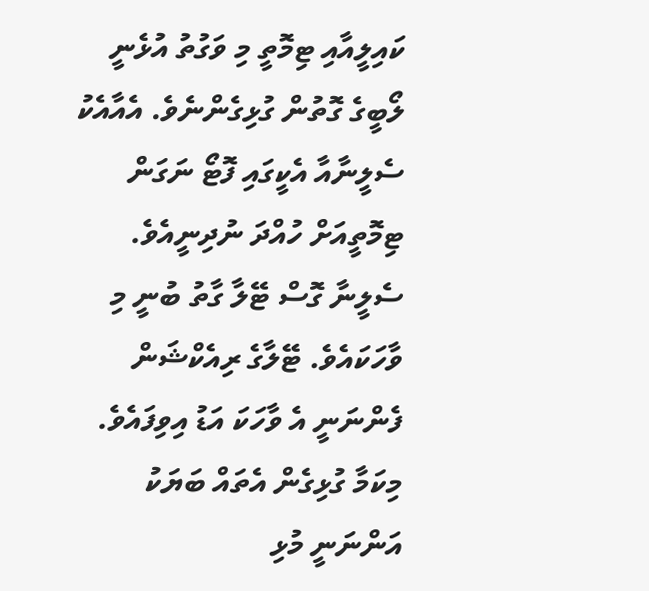ކައިލީއާއި ޓިމޮތީ މި ވަގުތު އުޅެނީ ލޯބީގެ ގޮތުން ގުޅިގެންނެވެ. އެއާއެކު ސެލީނާއާ އެކީގައި ފޮޓޯ ނަގަން ޓިމޮތީއަށް ހުއްދަ ނުދިނީއެވެ.
ސެލީނާ ގޮސް ޓޭލާ ގާތު ބުނީ މި ވާހަކައެވެ. ޓޭލާގެ ރިއެކްޝަން ފެންނަނީ އެ ވާހަކަ އަޑު އިވިފައެވެ.
މިކަމާ ގުޅިގެން އެތައް ބަޔަކު އަންނަނީ މުޅި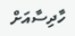ހާދިސާއަށް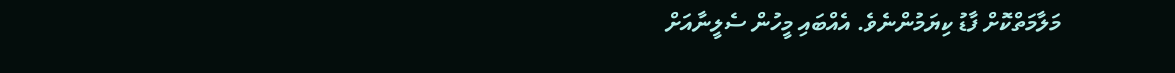މަލާމަތްކޮށް ފާޑު ކިޔަމުންނެވެ. އެއްބައި މީހުން ސެލީނާއަށް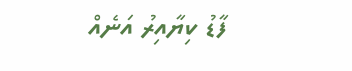ފާޑު ކިޔާއިރު އަނެއް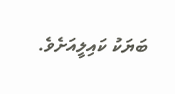ބަޔަކު ކައިލީއަށެވެ.